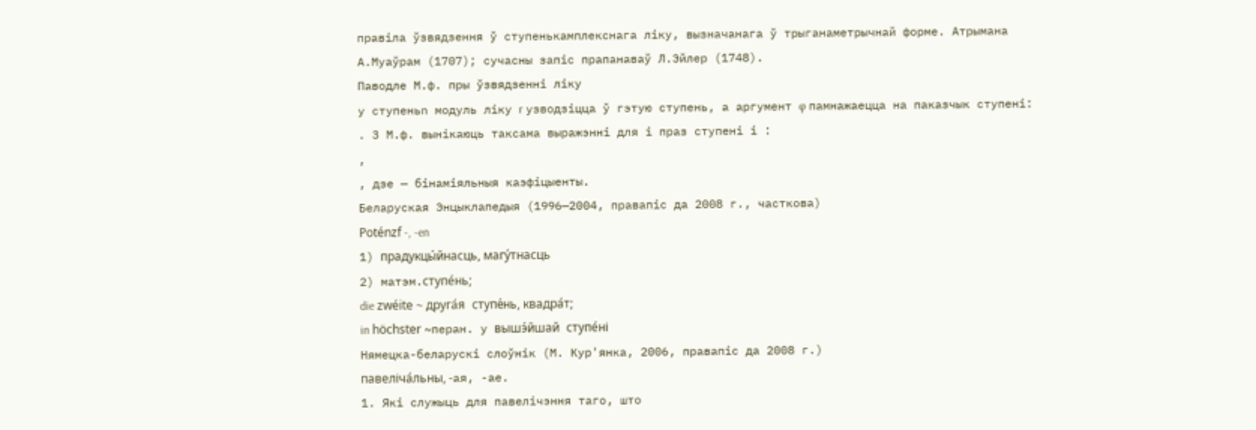правіла ўзвядзення ў ступенькамплекснага ліку, вызначанага ў трыганаметрычнай форме. Атрымана А.Муаўрам (1707); сучасны запіс прапанаваў Л.Эйлер (1748).
Паводле М.ф. пры ўзвядзенні ліку
у ступеньn модуль ліку r узводзіцца ў гэтую ступень, а аргумент φ памнажаецца на паказчык ступені:
. З М.ф. вынікаюць таксама выражэнні для і праз ступені і :
,
, дзе — бінаміяльныя каэфіцыенты.
Беларуская Энцыклапедыя (1996—2004, правапіс да 2008 г., часткова)
Poténzf -, -en
1) прадукцы́йнасць, магу́тнасць
2) матэм.ступе́нь;
die zwéite ~ друга́я ступе́нь, квадра́т;
in höchster ~перан. у вышэ́йшай ступе́ні
Нямецка-беларускі слоўнік (М. Кур'янка, 2006, правапіс да 2008 г.)
павеліча́льны, -ая, -ае.
1. Які служыць для павелічэння таго, што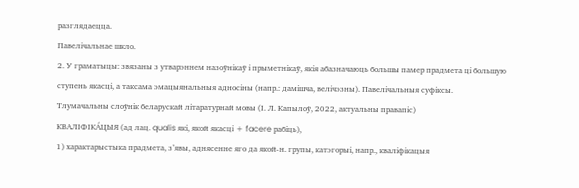разглядаецца.
Павелічальнае шкло.
2. У граматыцы: звязаны з утварэннем назоўнікаў і прыметнікаў, якія абазначаюць большы памер прадмета ці большую ступень якасці, а таксама эмацыянальныя адносіны (напр.: дамішча, велічэзны). Павелічальныя суфіксы.
Тлумачальны слоўнік беларускай літаратурнай мовы (І. Л. Капылоў, 2022, актуальны правапіс)
КВАЛІФІКА́ЦЫЯ (ад лац. qualis які, якой якасці + facere рабіць),
1) характарыстыка прадмета, з’явы, аднясенне яго да якой-н. групы, катэгорыі, напр., кваліфікацыя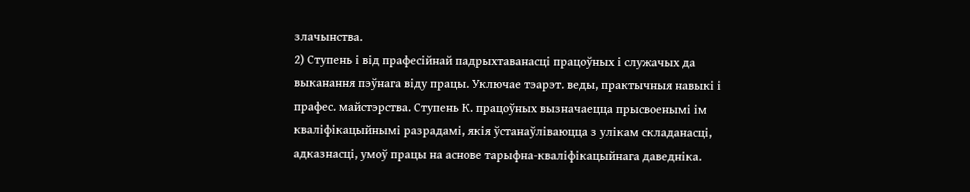злачынства.
2) Ступень і від прафесійнай падрыхтаванасці працоўных і служачых да выканання пэўнага віду працы. Уключае тэарэт. веды, практычныя навыкі і прафес. майстэрства. Ступень К. працоўных вызначаецца прысвоенымі ім кваліфікацыйнымі разрадамі, якія ўстанаўліваюцца з улікам складанасці, адказнасці, умоў працы на аснове тарыфна-кваліфікацыйнага даведніка.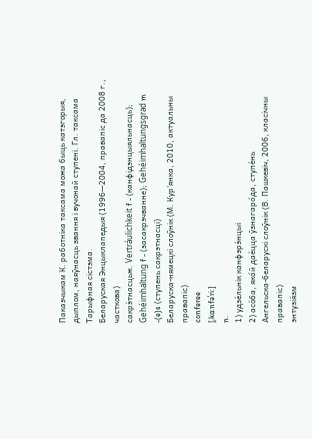Паказчыкам К. работніка таксама можа быць катэгорыя, дыплом, наяўнасць звання і вучонай ступені. Гл. таксама Тарыфная сістэма.
Беларуская Энцыклапедыя (1996—2004, правапіс да 2008 г., часткова)
сакрэ́тнасцьж. Vertráulichkeit f - (канфідэнцыяльнасць); Gehéimhaltung f - (засакрэчванне); Gehéimhaltungsgrad m -(e)s (ступень сакрэтнасці)
Беларуска-нямецкі слоўнік (М. Кур'янка, 2010, актуальны правапіс)
conferee
[,kɑ:nfəˈri:]
n.
1) удзе́льнік канфэрэ́нцыі
2) асо́ба, яко́й дае́цца ўзнагаро́да, ступе́нь
Ангельска-беларускі слоўнік (В. Пашкевіч, 2006, класічны правапіс)
энтузія́зм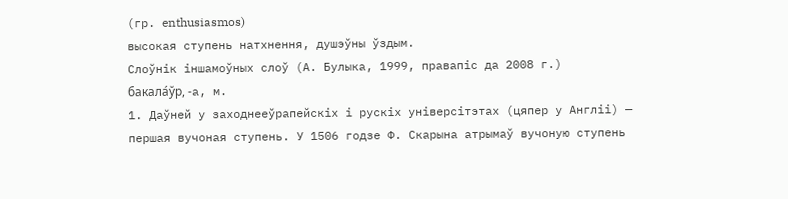(гр. enthusiasmos)
высокая ступень натхнення, душэўны ўздым.
Слоўнік іншамоўных слоў (А. Булыка, 1999, правапіс да 2008 г.)
бакала́ўр, ‑а, м.
1. Даўней у заходнееўрапейскіх і рускіх універсітэтах (цяпер у Англіі) — першая вучоная ступень. У 1506 годзе Ф. Скарына атрымаў вучоную ступень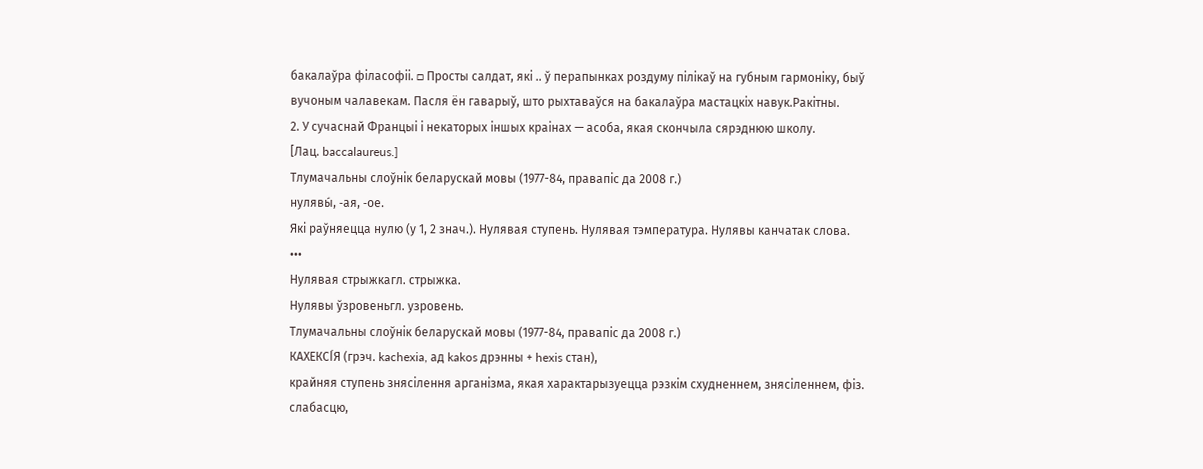бакалаўра філасофіі. □ Просты салдат, які .. ў перапынках роздуму пілікаў на губным гармоніку, быў вучоным чалавекам. Пасля ён гаварыў, што рыхтаваўся на бакалаўра мастацкіх навук.Ракітны.
2. У сучаснай Францыі і некаторых іншых краінах — асоба, якая скончыла сярэднюю школу.
[Лац. baccalaureus.]
Тлумачальны слоўнік беларускай мовы (1977-84, правапіс да 2008 г.)
нулявы́, ‑ая, ‑ое.
Які раўняецца нулю (у 1, 2 знач.). Нулявая ступень. Нулявая тэмпература. Нулявы канчатак слова.
•••
Нулявая стрыжкагл. стрыжка.
Нулявы ўзровеньгл. узровень.
Тлумачальны слоўнік беларускай мовы (1977-84, правапіс да 2008 г.)
КАХЕКСІ́Я (грэч. kachexia, ад kakos дрэнны + hexis стан),
крайняя ступень знясілення арганізма, якая характарызуецца рэзкім схудненнем, знясіленнем, фіз. слабасцю,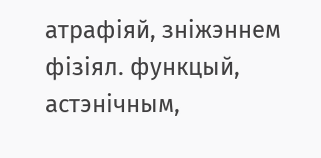атрафіяй, зніжэннем фізіял. функцый, астэнічным,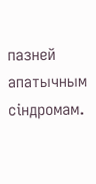пазней апатычным сіндромам.